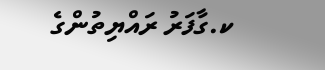ކ.ގާފަރު ރައްޔިތުންގެ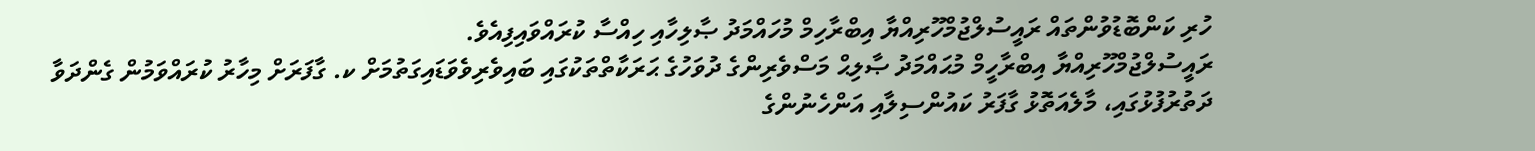ހުރި ކަންބޮޑުވުންތައް ރައީސުލްޖުމްހޫރިއްޔާ އިބްރާހިމް މުހައްމަދު ޞާލިހާއި ހިއްސާ ކުރައްވައިފިއެވެ.
ރައީސުލްޖުމްހޫރިއްޔާ އިބްރާހީމް މުޙައްމަދު ޞާލިޙް މަސްވެރިންގެ ދުވަހުގެ ޙަރަކާތްތަކުގައި ބައިވެރިވެވަޑައިގަތުމަށް ކ. ގާފަރަށް މިހާރު ކުރައްވަމުން ގެންދަވާ ދަތުރުފުޅުގައި، މާލެއަތޮޅު ގާފަރު ކައުންސިލާއި އަންހެނުންގެ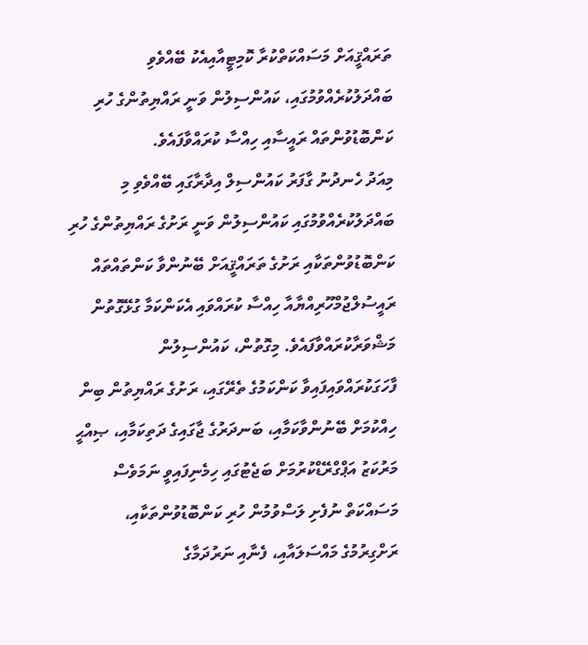ތަރައްޤީއަށް މަސައްކަތްކުރާ ކޮމިޓީއާއިއެކު ބޭއްވެވި ބައްދަލުކުރެއްވުމުގައި، ކައުންސިލުން ވަނީ ރައްޔިތުންގެ ހުރި ކަންބޮޑުވުންތައް ރައީސާއި ހިއްސާ ކުރައްވާފައެވެ.
މިއަދު ހެނދުނު ގާފަރު ކައުންސިލް އިދާރާގައި ބޭއްވެވި މި ބައްދަލުކުރެއްވުމުގައި ކައުންސިލުން ވަނީ ރަށުގެ ރައްޔިތުންގެ ހުރި ކަންބޮޑުވުންތަކާއި ރަށުގެ ތަރައްޤީއަށް ބޭނުންވާ ކަންތައްތައް ރައީސުލްޖުމްހޫރިއްޔާއާ ހިއްސާ ކުރައްވައި އެކަންކަމާ ގުޅޭގޮތުން މަޝްވަރާކުރައްވާފައެވެ. މިގޮތުން، ކައުންސިލުން ފާހަގަކުރައްވައިފައިވާ ކަންކަމުގެ ތެރޭގައި، ރަށުގެ ރައްޔިތުން ބިން ހިއްކުމަށް ބޭނުންވާކަމާއި، ބަނދަރުގެ ޖާގައިގެ ދަތިކަމާއި، ޞިއްޙީ މަރުކަޒު އަޕްގްރޭޑްކުރުމަށް ބަޖެޓުގައި ހިމެނިފައިވީ ނަމަވެސް މަސައްކަތް ނުފެށި ލަސްވުމުން ހުރި ކަންބޮޑުވުންތަކާއި، ރަށްގިރުމުގެ މައްސަލައާއި، ފެނާއި ނަރުދަމާގެ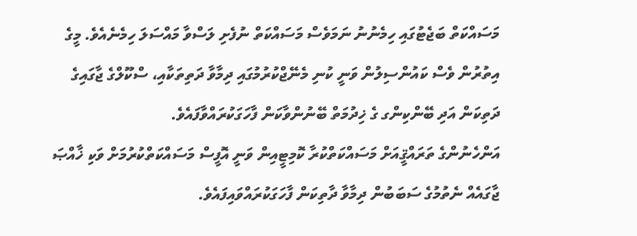މަސައްކަތް ބަޖެޓުގައި ހިމެނުނު ނަމަވެސް މަސައްކަތް ނުފެށި ލަސްވާ މައްސަލަ ހިމެނެއެވެ. މީގެ އިތުރުން ވެސް ކައުންސިލުން ވަނީ ކުނި މެނޭޖްކުރުމުގައި ދިމާވާ ދަތިތަކާއި، ސްކޫލްގެ ޖާގައިގެ ދަތިކަން އަދި ބޭންކިންގ ގެ ޚިދުމަތް ބޭނުންވާކަން ފާހަގަކުރައްވާފައެވެ.
އަންހެނުންގެ ތަރައްޤީއަށް މަސައްކަތްކުރާ ކޮމިޓީއިން ވަނީ އޮފީސް މަސައްކަތްކުރުމަށް ވަކި ޚާއްޞަ ޖާގައެއް ނެތުމުގެ ސަބަބުން ދިމާވާ ދާތިކަން ފާހަގަކުރައްވައިފައެވެ.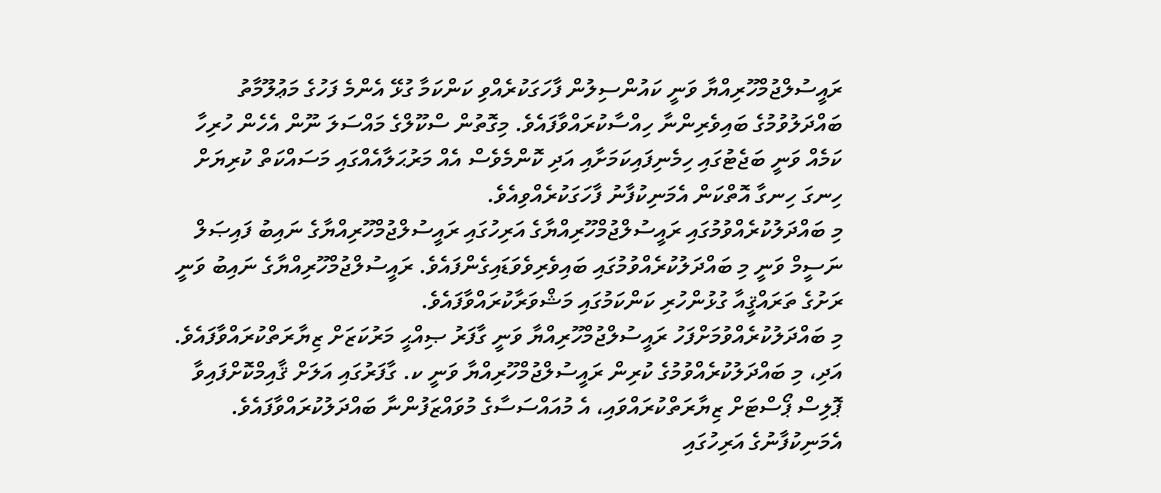ރައީސުލްޖުމްހޫރިއްޔާ ވަނީ ކައުންސިލުން ފާހަގަކުރެއްވި ކަންކަމާ ގުޅޭ އެންމެ ފަހުގެ މަޢުލޫމާތު ބައްދަލުވުމުގެ ބައިވެރިންނާ ހިއްސާކުރައްވާފައެވެ. މިގޮތުން ސްކޫލްގެ މައްސަލަ ނޫން އެހެން ހުރިހާ ކަމެއް ވަނީ ބަޖެޓުގައި ހިމެނިފައިކަމަށާއި އަދި ކޮންމެވެސް އެއް މަރުޙަލާއެއްގައި މަސައްކަތް ކުރިޔަށް ހިނގަ ހިނގާ އޮތްކަން އެމަނިކުފާނު ފާހަގަކުރެއްވިއެވެ.
މި ބައްދަލުކުރެއްވުމުގައި ރައީސުލްޖުމްހޫރިއްޔާގެ އަރިހުގައި ރައީސުލްޖުމްހޫރިއްޔާގެ ނައިބު ފައިޞަލް ނަސީމް ވަނީ މި ބައްދަލުކުރެއްވުމުގައި ބައިވެރިވެވަޑައިގެންފައެވެ. ރައީސުލްޖުމްހޫރިއްޔާގެ ނައިބު ވަނީ ރަށުގެ ތަރައްޤީއާ ގުޅުންހުރި ކަންކަމުގައި މަޝްވަރާކުރައްވާފައެވެ.
މި ބައްދަލުކުރެއްވުމަށްފަހު ރައީސުލްޖުމްހޫރިއްޔާ ވަނީ ގާފަރު ޞިއްޙީ މަރުކަޒަށް ޒިޔާރަތްކުރައްވާފައެވެ. އަދި، މި ބައްދަލުކުރެއްވުމުގެ ކުރިން ރައީސުލްޖުމްހޫރިއްޔާ ވަނީ ކ. ގާފަރުގައި އަލަށް ޤާއިމްކޮށްފައިވާ ޕޮލިސް ޕޯސްޓަށް ޒިޔާރަތްކުރައްވައި، އެ މުއައްސަސާގެ މުވައްޒަފުންނާ ބައްދަލުކުރައްވާފައެވެ. އެމަނިކުފާނުގެ އަރިހުގައި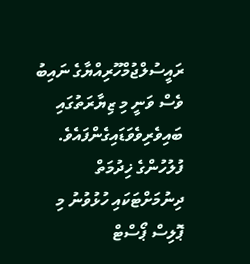ރައީސުލްޖުމްހޫރިއްޔާގެ ނައިބު ވެސް ވަނީ މި ޒިޔާރަތުގައި ބައިވެރިވެވަޑައިގެންފައެވެ. ފުލުހުންގެ ޚިދުމަތް ދިނުމަށްޓަކައި ހުޅުވުނު މި ޕޮލިސް ޕޯސްޓް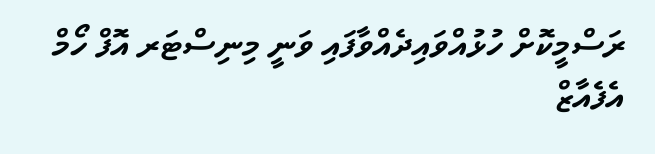ރަސްމީކޮށް ހުޅުއްވައިދެއްވާފައި ވަނީ މިނިސްޓަރ އޮފް ހޯމް އެފެއާޒް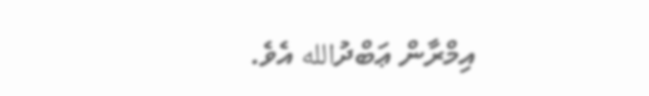އިމްރާން ޢަބްދުالله އެވެ.